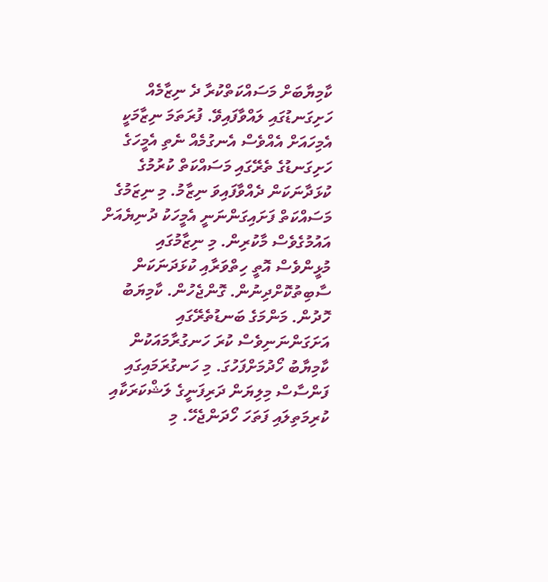ކާމިޔާބަށް މަސައްކަތްކުރާ ދެ ނިޒާމެއް ހަށިގަނޑުގައި ލައްވާފައިވޭ. ފުރަތަމަ ނިޒާމަކީ އެމިހައަށް އެއްވެސް އެނގުމެއް ނެތި އެމީހަގެ ހަށިގަނޑުގެ ތެރޭގައި މަސައްކަތް ކުރުމުގެ ކުޅަދާނަކަން ދެއްވާފައިވަ ނިޒާމު. މި ނިޒަމުގެ މަސައްކަތް ފަށައިގަންނަނީ އެމީހަކު ދުނިޔެއަށް އައުމުގެވެސް މާކުރިން. މި ނިޒާމުގައި މުޅީންވެސް އޮތީ ހިތްވަރާއި ކުޅަދަނަކަން ސާބިތުކޮށްދިނުން. ގޮންޖެހުން. ކާމިޔަބު ހޮދުން. މަންމަގެ ބަނޑުތެރޭގައި އަށަގަންނަނިވެސް ކުރަ ހަނގުރާމައަކުން ކާމިޔާބު ހޯދުމަށްފަހުގަ. މި ހަނގުރަމައިގައި ފަންސާސް މިލިޔަން ދަރިފަނީގެ ލަޝްކަރަކާއި ކުރިމަތިލައި ފަތަހަ ހޯދަންޖެހޭ. މި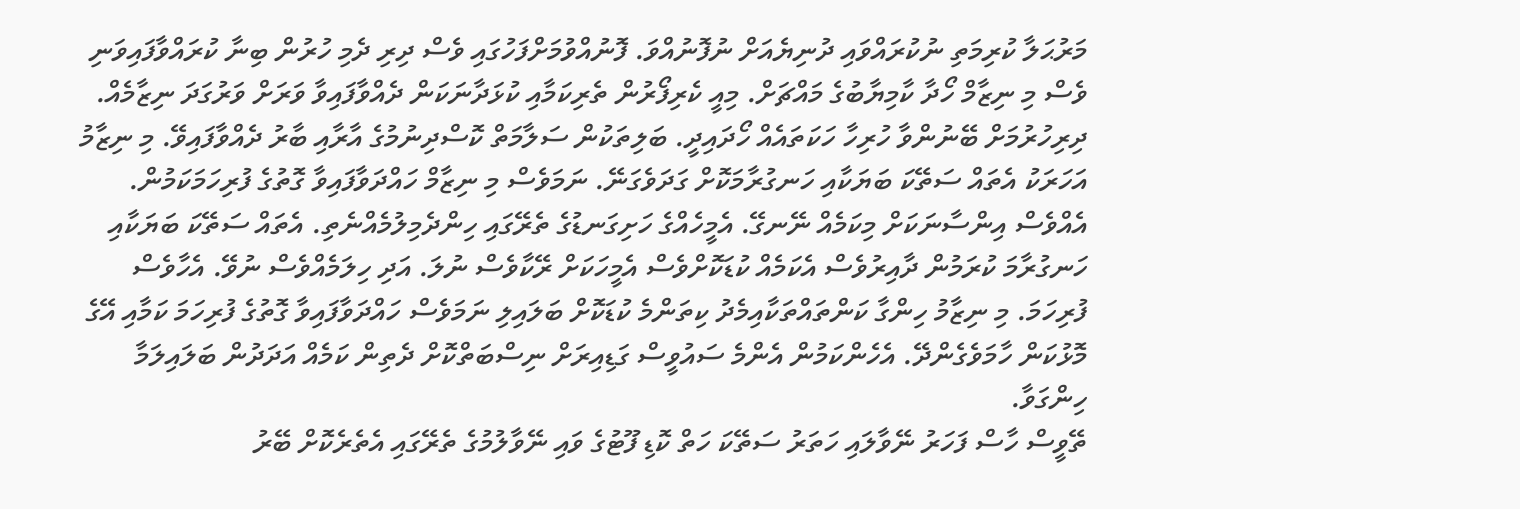މަރުޙަލާ ކުރިމަތި ނުކުރައްވައި ދުނިޔެއަށް ނުފޮނުއްވަ. ފޮނުއްވުމަށްފަހުގައި ވެސް ދިރި ދެމި ހުރުން ބިނާ ކުރައްވާފައިވަނި ވެސް މި ނިޒާމް ހޯދާ ކާމިޔާބުގެ މައްޗަށް. މިއީ ކެރިފޯރުން ތެރިކަމާއި ކުޅަދާނަކަން ދެއްވާފައިވާ ވަރަށް ވަރުގަދަ ނިޒާމެއް. ދިރިހުރުމަށް ބޭނުންވާ ހުރިހާ ހަކަތައެއް ހޯދައިދީ. ބަލިތަކުން ސަލާމަތް ކޮސްދިނުމުގެ އާރާއި ބާރު ދެއްވާފައިވޭ. މި ނިޒާމު އަހަރަކު އެތައް ސަތޭކަ ބަޔަކާއި ހަނގުރާމަކޮށް ގަދަވެގަނޭ. ނަމަވެސް މި ނިޒާމް ހައްދަވާފައިވާ ގޮތުގެ ފުރިހަމަކަމުން. އެއްވެސް އިންސާނަކަށް މިކަމެއް ނޭނގޭ. އެމީހެއްގެ ހަށިގަނޑުގެ ތެރޭގައި ހިންދެމިލުމެއްނެތި. އެތައް ސަތޭކަ ބަޔަކާއި ހަނގުރާމަ ކުރަމުން ދާއިރުވެސް އެކަމެއް ކުޑަކޮށްވެސް އެމީހަކަށް ރޭކާވެސް ނުލަ. އަދި ހިލަމެއްވެސް ނުވޭ. އެހާވެސް ފުރިހަމަ. މި ނިޒާމު ހިންގާ ކަންތައްތަކާއިމެދު ކިތަންމެ ކުޑަކޮށް ބަލައިލި ނަމަވެސް ހައްދަވާފައިވާ ގޮތުގެ ފުރިހަމަ ކަމާއި އޭގެ މޮޅުކަން ހާމަވެގެންދޭ. އެހެންކަމުން އެންމެ ސައުވީސް ގަޑިއިރަށް ނިސްބަތްކޮށް ދެތިން ކަމެއް އަދަދުން ބަލައިލަމާ ހިންގަވާ.
ތޭވީސް ހާސް ފަހަރު ނޭވާލައި ހަތަރު ސަތޭކަ ހަތް ކޮޑި ފޫޓުގެ ވައި ނޭވާލުމުގެ ތެރޭގައި އެތެރެކޮށް ބޭރު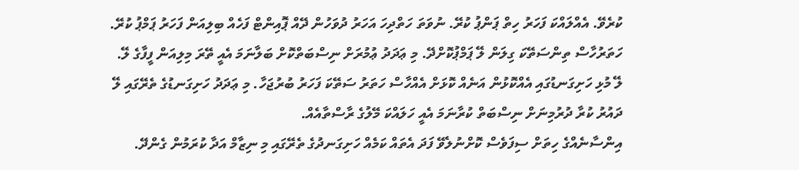ކުރެވޭ. އެއްލައްކަ ފަހަރު ހިތް ޕަންޕު ކުރޭ. ނުވަތަ ހަތްދިހަ އަހަރު ދުވަހުން ދޭއް ޕޮއިންޓް ފަހެއް ބިލިއަން ފަހަރު ޕަމްޕު ކުރޭ. ހަތަރުހާސް ތިންސަތޭކަ ގިލަން ލޭ ޕަމްޕުކޮށްދޭ. މި ޢަދަދު ޢުމުރަށް ނިސްބަތްކޮށް ބަލާނަމަ އެއީ ތޭރަ މިލިއަން ފީފާގެ ލޭ. ލޭ މުޅި ހަށިގަނޑުގައި އެއްކޮޅުން އަނެއް ކޮޅަށް އެއްހާސް ހަތަރު ސަތޭކަ ފަހަރު ބުރުޖަހާ. މި ޢަދަދު ހަށިގަނޑުގެ ތެރޭގައި ލޭ ދައުރު ކުރާ ދުރުމިނަށް ނިސްބަތް ކުރާނަމަ އެއީ ހަލައްކަ މޭލުގެ ރާސްތާއެއް.
އިންސާނެއްގެ ހިތަށް ސިފަވެސް ކޮށްނުލެވޭ ފަދަ އެތައް ކަމެއް ހަށިގަނދުގެ ތެރޭގައި މި ނިޒާމް އަދާ ކުރަމުން ގެންދޭ.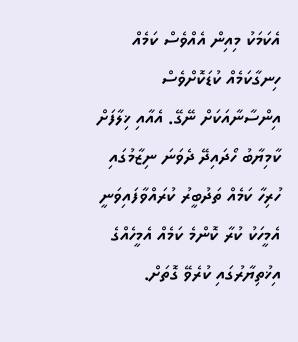އެކަމަކު މިއިން އެއްވެސް ކަމެއް ހިނގާކަމެއް ކުޑަކޮށްވެސް އިންސާނާއަކަށް ނޭގޭ. އެއާއި ޚިލާފަށް ކާމިޔާބު ހޯދައިދޭ ދެވަނަ ނިޒާމުގައި ހުރިހާ ކަމެއް ތަދުބީރު ކުރައްވާފައިވަނީ އެމީހަކު ކުރާ ކޮންމެ ކަމެއް އެމީހެއްގެ އިޚުތިޔާރުގައި ކުރެވޭ ގޮތަށް.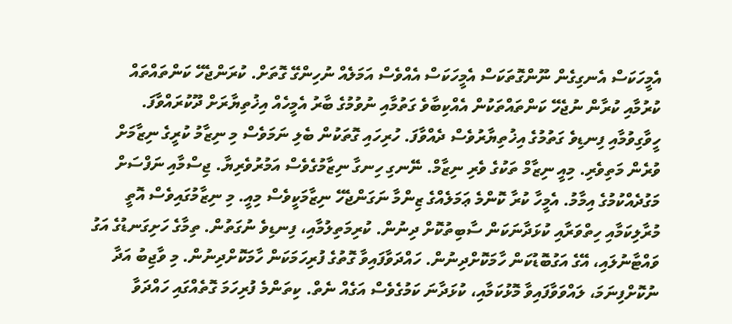އެމީހަކަސް އެނގިގެން ނޫންގޮތަކަސް އެމީހަކަސް އެއްވެސް އަމަލެއް ނުހިންގޭ ގޮތަށް. ކުރަންޖެހޭ ކަންތައްތައް ކުރުމާއި ކުރާން ނުޖެހޭ ކަންތައްތަކުން އެއްކިބާވެ ގަތުމާއި ނުވުމުގެ ބާރު އެމީހެއް އިޚުތިޔާރަށް ދޫކުރައްވާފަ. ހީވާގިވުމާއި ފިނޑިވެ ގަތުމުގެ އިޚުތިޔާރުވެސް ދެއްވާފަ. ހުރިހައި ގޮތަކުން ބެލި ނަމަވެސް މި ނިޒާމު ކުރީގެ ނިޒާމަށް ވުރެން މަތިވެރި. މިއީ ނިޒާމް ތަކުގެ ވެރި ނިޒާމް. ނޭނގި ހިނގާ ނިޒާމުގެވެސް އަމުރުވެރިޔާ. ޖިސްމާއި ނަފްސަށް މަގުދެއްކުމުގެ އިމާމު. އެމީހާ ކުރާ ކޮންމެ ޢަމަލެއްގެ ޒިންމާ ނަގަންޖެހޭ ނިޒާމަކީވެސް މިއީ. މި ނިޒާމުގައިވެސް އޮތީ މުރާލިކަމާއި ހިތްވަރާއި ކުޅަދާނަކަން ސާބިތުކޮށް ދިނުން. ކުރިމަތިލުމާއި، ފިނޑިވެ ނުގަތުން. ތިމާގެ ހަށިގަނޑުގެ އަގު ވައްޓާނުލައި، އޭގެ އަގުބޮޑުކަން ހާމަކޮށްދިނުން. ހައްދަވާފައިވާ ގޮތުގެ ފުރިހަމަކަން ހާމަކޮށްދިނުން. މި ވާޖިބު އަދާ ނުކޮށްފިނަމަ، ލައްވަވާފައިވާ މޮޅުކަމާއި، ކުޅަދާނަ ކަމުގެވެސް އަގެއް ނެތް. ކިތަންމެ ފުރިހަމަ ގޮތެއްގައި ހައްދަވާ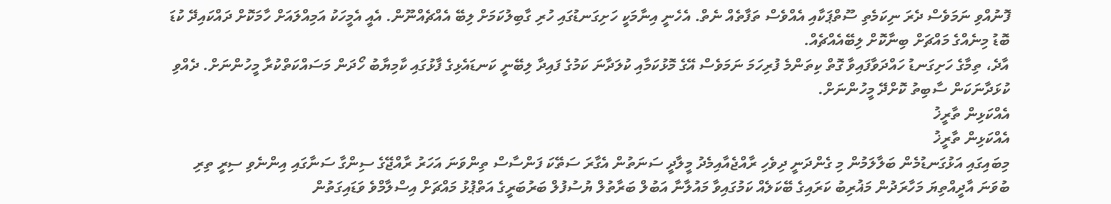ފޮނުއްވި ނަމަވެސް ދެރަ ނިކަމެތި ސޫތްޕަކާއި އެއްވެސް ތަފާތެއް ނެތް. އެހެނީ އިނާމަކީ ހަށިގަނޑުގައި ހުރި ގާބިލުކަމަށް ލިބޭ އެއްޗެއްނޫން. އެއީ އެމީހަކު އަމިއްލައަށް ހާމަކޮށް ދައްކައިދޭ ކުޑަ ބޮޑު މިނެއްގެ މައްޗަށް ބިނާކޮށް ލިބޭއެއްޗެއް.
އާދެ، ތިމާގެ ހަށިގަނޑު ހައްދަވާފައިވާ ގޮތް ކިތަންމެ ފުރިހަމަ ނަމަވެސް އޭގެ މޮޅުކަމާއި ކުލަދާނަ ކަމުގެ ފައިދާ ލިބޭނީ ކަނޑައެޅިގެ ފާޅުގައި ކާމިޔާބު ހޯދަން މަސައްކަތްކުރާ މީހުންނަށް. ދެއްވި ކުޅަދާނަކަން ސާބިތު ކޮށްދޭ މީހުންނަށް.
އެއްކަޅިން ތާރީޚު
އެއްކަޅިން ތާރީޚު
މިބައިގައި އަޅުގަނޑުމެން ބަލާލަމުން މި ގެންދަނީ ދިވެހި ރާއްޖެއާއިމެދު މީލާދީ ސަނަތުން އެގާރަ ސަތޭކަ ފަންސާސް ތިންވަނަ އަހަރު ރާއްޖޭގެ ސިންގާ ސަނާގައި އިންނެވި ސިރީ ތިރި ބުވަނަ އާދީއްތިޔަ މަހާރަދުން މަޣުރިބު ކަރައިގެ ބޭކަލެއް ކަމުގައިވާ މައުލާނާ އަބުލް ބަރާތުލް ޔުސުފުލް ބަރުބަރީގެ އަތްޕުޅު މައްޗަށް އިސްލާމްވެ ވަޑައިގަތުން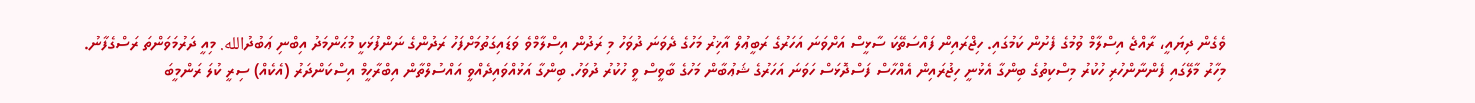ވެގެން ދިޔައީ، ރާއްޖެ އިސްލާމް ވުމުގެ ފެށުން ކަމުގައި. ހިޖްރައިން ފައްސަތޭކަ ސާޅީސް އަށްވަނަ އަހަރުގެ ރަބީޢުލް އާޚިރު މަހުގެ ދެވަނަ ދުވަހު މި ރަދުން އިސްލާމްވެ ވަޑައިގަތުމަށްފަހު ރަދުންގެ ނަންފުޅަކީ މުޙަންމަދު އިބްނި ޢަބުދުالله. މިއީ ދަރުމަވަންތަ ރަސްގެފާނު.
މިހާރު މާލޭގައި ފެންނާންހުރި ހުކުރު މިސްކިތުގެ ބިންގާ އެޅުނީ ހިޖުރައިން އެއްހާސް ފަސްދޮޅަސް ހަވަނަ އަހަރުގެ ޝަޢުބާން މަހުގެ ބާވީސް ވީ ހުކުރު ދުވަހު. ބިންގާ އަޅުއްވައިދެއްވީ އައްސުލްތާން އިބްރާހީމް އިސްކަންދަރު (އެކެއް) ސިރީ ކުލަ ރަންމީބަ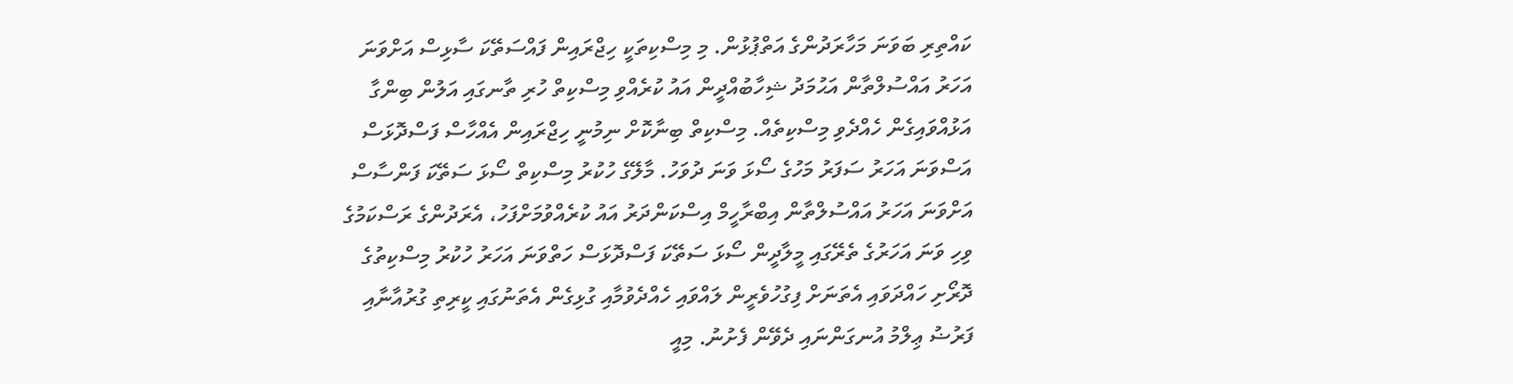ކައްތިރި ބަވަނަ މަހާރަދުންގެ އަތްޕުޅުން. މި މިސްކިތަކީ ހިޖްރައިން ފައްސަތޭކަ ސާޅިސް އަށްވަނަ އަހަރު އައްސުލްތާން އަޙުމަދު ޝިހާބުއްދީން އައު ކުރެއްވި މިސްކިތް ހުރި ތާނގައި އަލުން ބިންގާ އަޅުއްވައިގެން ހެއްދެވި މިސްކިތެއް. މިސްކިތް ބިނާކޮށް ނިމުނީ ހިޖްރައިން އެއްހާސް ފަސްދޮޅަސް އަސްވަނަ އަހަރު ސަފަރު މަހުގެ ސޯޅަ ވަނަ ދުވަހު. މާލޭގެ ހުކުރު މިސްކިތް ސޯޅަ ސަތޭކަ ފަންސާސް އަށްވަނަ އަހަރު އައްސުލްތާން އިބްރާހީމް އިސްކަންދަރު އައު ކުރެއްވުމަށްފަހު، އެރަދުންގެ ރަސްކަމުގެ ވިހި ވަނަ އަހަރުގެ ތެރޭގައި މީލާދީން ސޯޅަ ސަތޭކަ ފަސްދޮޅަސް ހަތްވަނަ އަހަރު ހުކުރު މިސްކިތުގެ ދޮރޯށި ހައްދަވައި އެތަނަށް ފިގުހުވެރީން ލައްވައި ހެއްދެވުމާއި ގުޅިގެން އެތަނުގައި ކީރިތި ގުރުއާނާއި ފަރުޟު ޢިލްމު އުނގަންނައި ދެވޭން ފެށުނު. މިއީ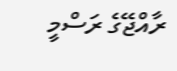ރާއްޖޭގެ ރަސްމީ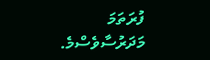ފުރަތަމަ މަދަރުސާވެސްމެ.